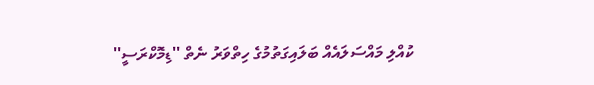ކުއްލި މައްސަލައެއް ބަލައިގަތުމުގެ ހިތްވަރު ނެތް ''ޑިމޮކްރަސީ''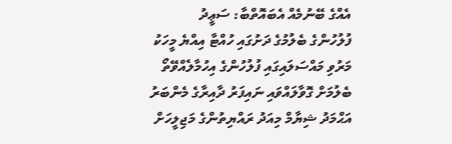އެއްގެ ބޭނުމެއް އެބައޮތްބާ: ސަޢީދު
ފުލުހުންގެ ބެލުމުގެ ދަށުގައި ހުއްޓާ އިއްޔެ މީހަކު މަރުވި މައްސަލައިގައި ފުލުހުންގެ އިހުމާލެއްވޭތޯ ބެލުމަށް ގޮވާލައްވައި ނައިފަރު ދާއިރާގެ މެންބަރު އަޙްމަދު ޝިޔާމް މިއަދު ރައްޔިތުންގެ މަޖިލީހަށް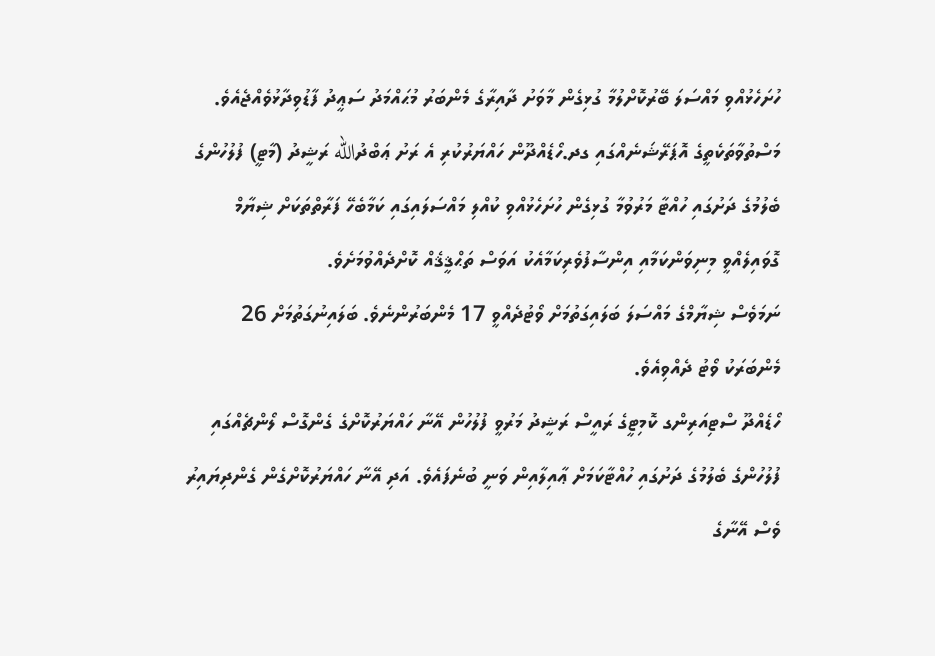ހުށަހެޅުއްވި މައްސަލަ ބޭރުކޮށްލުމާ ގުޅިގެން މާވަށު ދާއިރާގެ މެންބަރު މުޙައްމަދު ސަޢީދު ފާޑުވިދާޅުވެއްޖެއެވެ.
މަސްތުވާތަކެތީގެ އޮޕަރޭޝަނެއްގައި ގދ.ހޯޑެއްދޫން ހައްޔަރުކުރި އެ ރަށު ޢަބްދުالله ރަޝީދު (މާޓީ) ފުލުހުންގެ ބެލުމުގެ ދަށުގައި ހުއްޓާ މަރުވުމާ ގުޅިގެން ހުށަހެޅުއްވި ކުއްލި މައްސަލައިގައި ކަމާބެހޭ ފަރާތްތަކަށް ޝިޔާމް ގޮވައިލެއްވީ މިނިވަންކަމާއި އިންސާފުވެރިކަމާއެކު އަވަސް ތަޙްޤީޤެއް ކޮށްދެއްވުމަށެވެ.
ނަމަވެސް ޝިޔާމްގެ މައްސަލަ ބަލައިގަތުމަށް ވޯޓުދެއްވީ 17 މެންބަރުންނެވެ. ބަލައިނުގަތުމަށް 26 މެންބަރަކު ވޯޓު ދެއްވިއެވެ.
ހޯޑެއްދޫ ސްޓިއަރިންގ ކޮމިޓީގެ ރައީސް ރަޝީދު މަރުވީ ފުލުހުން އޭނާ ހައްޔަރުކޮށްގެ ގެންގޮސް ލޯންޗެއްގައި ފުލުހުންގެ ބެލުމުގެ ދަށުގައި ހުއްޓާކަމަށް ޢާއިލާއިން ވަނީ ބުނެފައެވެ. އަދި އޭނާ ހައްޔަރުކޮށްގެން ގެންދިޔައިރު ވެސް އޭނާގެ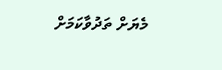މެޔަށް ތަދުވާކަމަށް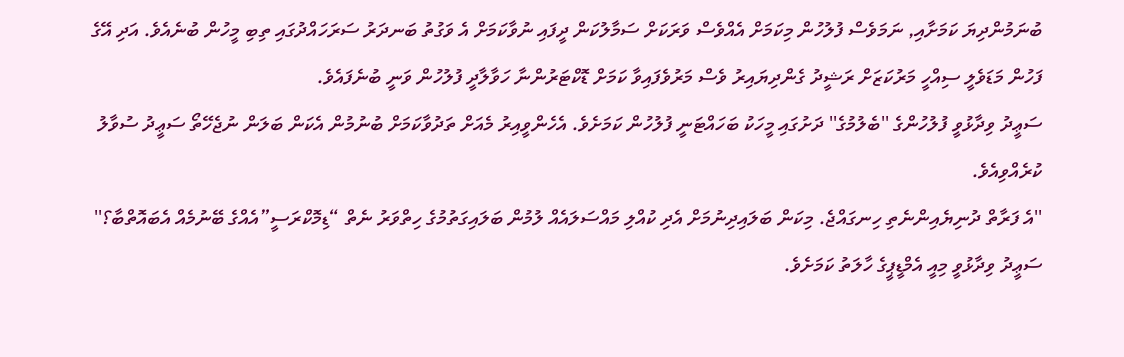ބުނަމުންދިޔަ ކަމަށާއި, ނަމަވެސް ފުލުހުން މިކަމަށް އެއްވެސް ވަރަކަށް ސަމާލުކަން ދީފައި ނުވާކަމަށް އެ ވަގުތު ބަނދަރު ސަރަހައްދުގައި ތިބި މީހުން ބުނެއެވެ. އަދި އޭގެ ފަހުން މަޑަވެލީ ސިއްހީ މަރުކަޒަށް ރަޝީދު ގެންދިޔައިރު ވެސް މަރުވެފައިވާ ކަމަށް ޑޮކްޓަރުންނާ ހަވާލާދީ ފުލުހުން ވަނީ ބުނެފައެވެ.
ސަޢީދު ވިދާޅުވީ ފުލުހުންގެ ''ބެލުމުގެ'' ދަށުގައި މީހަކު ބަހައްޓަނީ ފުލުހުން ކަމަށެވެ. އެހެންވީއިރު މެއަށް ތަދުވާކަމަށް ބުނުމުން އެކަން ބަލަން ނުޖެހޭތޯ ސަޢީދު ސުވާލު ކުރެއްވިއެވެ.
''އެ ފަރާތް ދުނިޔެއިންނެތި ހިނގައްޖެ. މިކަން ބަލައިދިނުމަށް އެދި ކުއްލި މައްސަލައެއް ލުމުން ބަލައިގަތުމުގެ ހިތްވަރު ނެތް “ޑިމޮކްރަސީ”އެއްގެ ބޭނުމެއް އެބައޮތްބާ؟''
ސަޢީދު ވިދާޅުވީ މިއީ އެމްޑީޕީގެ ހާލަތު ކަމަށެވެ.